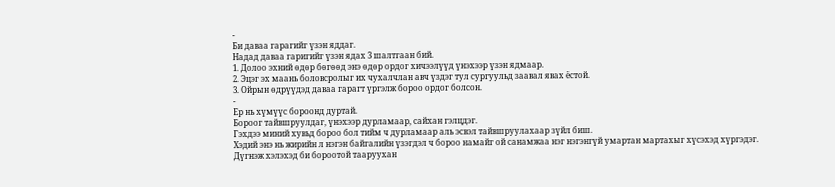-
Би даваа гарагийг үзэн яддаг.
Надад даваа гаригийг үзэн ядах 3 шалтгаан бий.
1. Долоо эхний өдөр бөгөөд энэ өдөр ордог хичээлүүд үнэхээр үзэн ядмаар.
2. Эцэг эх маань боловсролыг их чухалчлан авч үздэг тул сургуульд заавал явах ёстой.
3. Ойрын өдрүүдэд даваа гарагт үргэлж бороо ордог болсон.
-
Ер нь хүмүүс бороонд дуртай.
Бороог тайвшруулдаг, үнэхээр дурламаар, сайхан гэлцдэг.
Гэхдээ миний хувьд бороо бол тийм ч дурламаар аль эсвэл тайвшруулахаар зүйл биш.
Хэдий энэ нь жирийн л нэгэн байгалийн үзэгдэл ч бороо намайг ой санамжаа нэг нэгэнгүй умартан мартахыг хүсэхэд хүргэдэг.
Дүгнэж хэлэхэд би бороотой тааруухан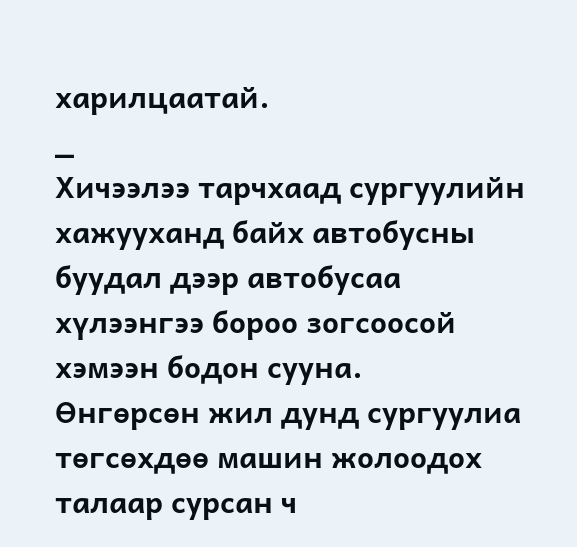харилцаатай.
_
Хичээлээ тарчхаад сургуулийн хажууханд байх автобусны буудал дээр автобусаа хүлээнгээ бороо зогсоосой хэмээн бодон сууна.
Өнгөрсөн жил дунд сургуулиа төгсөхдөө машин жолоодох талаар сурсан ч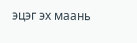эцэг эх маань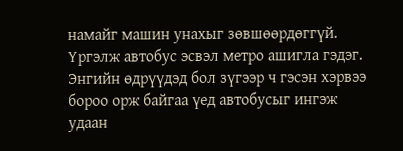намайг машин унахыг зөвшөөрдөггүй. Үргэлж автобус эсвэл метро ашигла гэдэг.
Энгийн өдрүүдэд бол зүгээр ч гэсэн хэрвээ бороо орж байгаа үед автобусыг ингэж удаан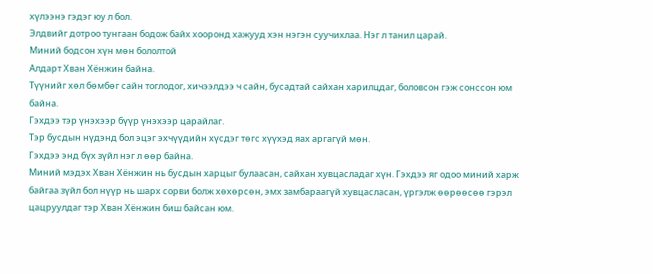хүлээнэ гэдэг юу л бол.
Элдвийг дотроо тунгаан бодож байх хооронд хажууд хэн нэгэн суучихлаа. Нэг л танил царай.
Миний бодсон хүн мөн бололтой
Алдарт Хван Хёнжин байна.
Түүнийг хөл бөмбөг сайн тоглодог, хичээлдээ ч сайн, бусадтай сайхан харилцдаг, боловсон гэж сонссон юм байна.
Гэхдээ тэр үнэхээр бүүр үнэхээр царайлаг.
Тэр бусдын нүдэнд бол эцэг эхчүүдийн хүсдэг төгс хүүхэд яах аргагүй мөн.
Гэхдээ энд бүх зүйл нэг л өөр байна.
Миний мэдэх Хван Хёнжин нь бусдын харцыг булаасан, сайхан хувцасладаг хүн. Гэхдээ яг одоо миний харж байгаа зүйл бол нүүр нь шарх сорви болж хөхөрсөн, эмх замбараагүй хувцасласан, үргэлж өөрөөсөө гэрэл цацруулдаг тэр Хван Хёнжин биш байсан юм.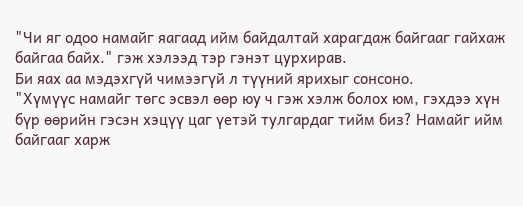"Чи яг одоо намайг яагаад ийм байдалтай харагдаж байгааг гайхаж байгаа байх." гэж хэлээд тэр гэнэт цурхирав.
Би яах аа мэдэхгүй чимээгүй л түүний ярихыг сонсоно.
"Хүмүүс намайг төгс эсвэл өөр юу ч гэж хэлж болох юм, гэхдээ хүн бүр өөрийн гэсэн хэцүү цаг үетэй тулгардаг тийм биз? Намайг ийм байгааг харж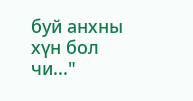буй анхны хүн бол чи..."